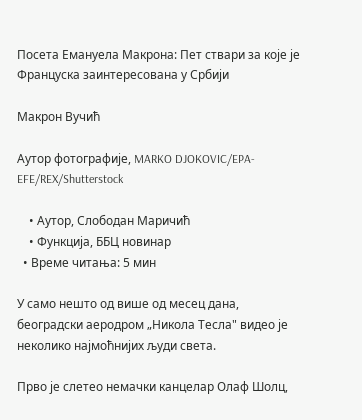Посета Емануела Макрона: Пет ствари за које је Француска заинтересована у Србији

Макрон Вучић

Аутор фотографије, MARKO DJOKOVIC/EPA-EFE/REX/Shutterstock

    • Аутор, Слободан Маричић
    • Функција, ББЦ новинар
  • Време читања: 5 мин

У само нешто од више од месец дана, београдски аеродром „Никола Тесла" видео је неколико најмоћнијих људи света.

Прво је слетео немачки канцелар Олаф Шолц,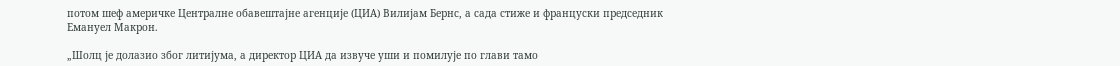потом шеф америчке Централне обавештајне агенције (ЦИА) Вилијам Бернс, а сада стиже и француски председник Емануел Макрон.

„Шолц је долазио због литијума, а директор ЦИА да извуче уши и помилује по глави тамо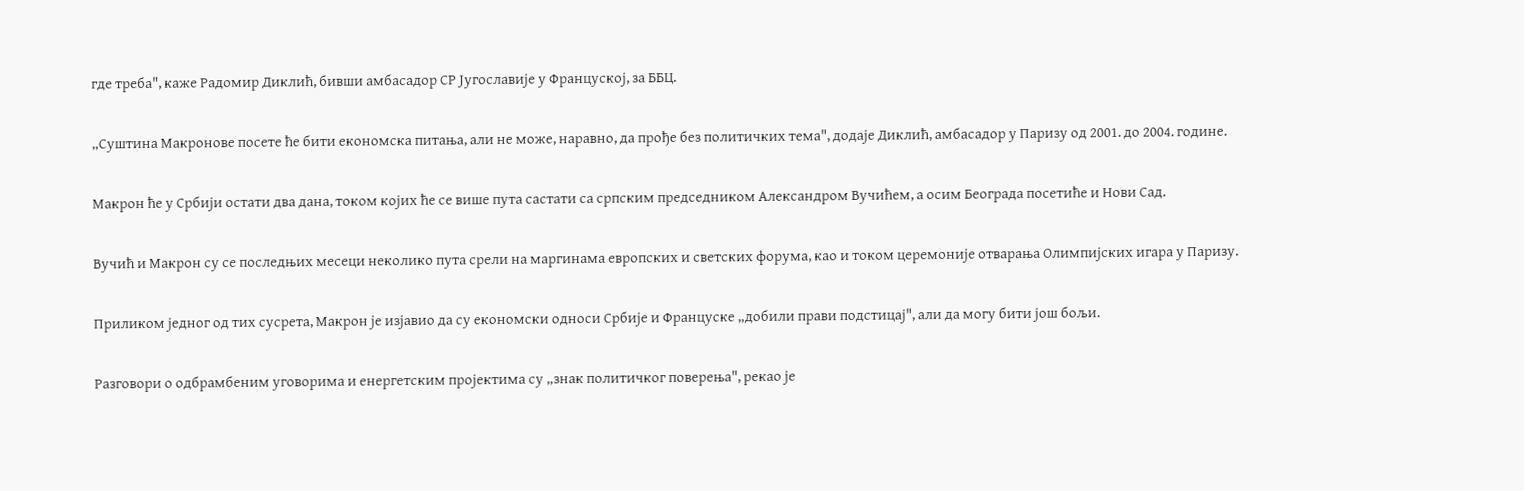где треба", каже Радомир Диклић, бивши амбасадор СР Југославије у Француској, за ББЦ.

„Суштина Макронове посете ће бити економска питања, али не може, наравно, да прође без политичких тема", додаје Диклић, амбасадор у Паризу од 2001. до 2004. године.

Макрон ће у Србији остати два дана, током којих ће се више пута састати са српским председником Александром Вучићем, а осим Београда посетиће и Нови Сад.

Вучић и Макрон су се последњих месеци неколико пута срели на маргинама европских и светских форума, као и током церемоније отварања Олимпијских игара у Паризу.

Приликом једног од тих сусрета, Макрон је изјавио да су економски односи Србије и Француске „добили прави подстицај", али да могу бити још бољи.

Разговори о одбрамбеним уговорима и енергетским пројектима су „знак политичког поверења", рекао је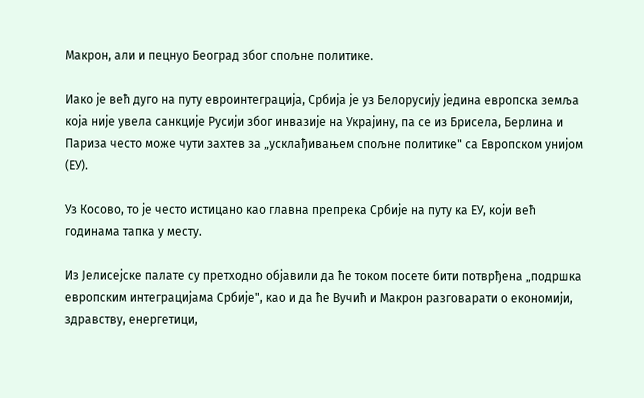Макрон, али и пецнуо Београд због спољне политике.

Иако је већ дуго на путу евроинтеграција, Србија је уз Белорусију једина европска земља која није увелa санкције Русији због инвазије на Украјину, па се из Брисела, Берлина и Париза често може чути захтев за „усклађивањем спољне политике" са Европском унијом (ЕУ).

Уз Косово, то је често истицано као главна препрека Србије на путу ка ЕУ, који већ годинама тапка у месту.

Из Јелисејске палате су претходно објавили да ће током посете бити потврђена „подршка европским интеграцијама Србије", као и да ће Вучић и Макрон разговарати о економији, здравству, енергетици,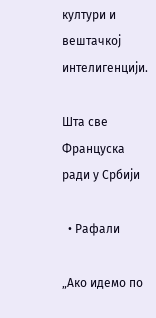култури и вештачкој интелигенцији.

Шта све Француска ради у Србији

  • Рафали

„Ако идемо по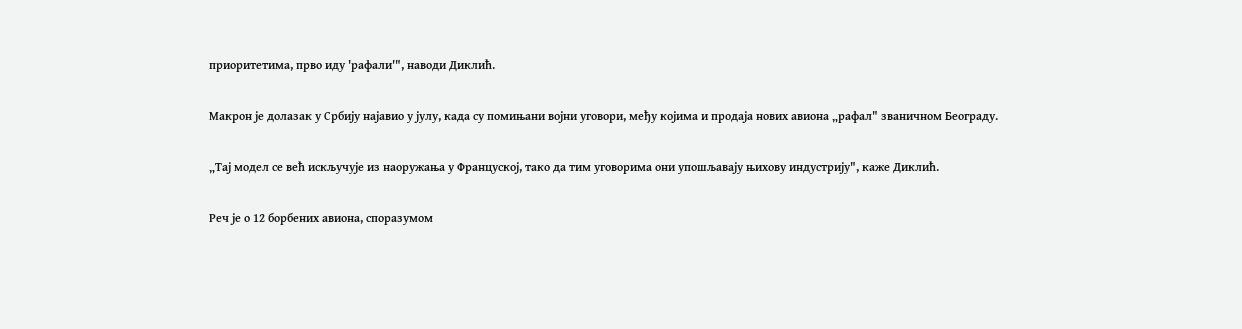приоритетима, прво иду 'рафали'", наводи Диклић.

Макрон је долазак у Србију најавио у јулу, када су помињани војни уговори, међу којима и продаја нових авиона „рафал" званичном Београду.

„Тај модел се већ искључује из наоружања у Француској, тако да тим уговорима они упошљавају њихову индустрију", каже Диклић.

Реч је о 12 борбених авиона, споразумом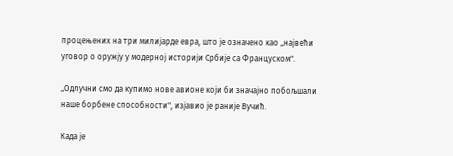процењених на три милијарде евра, што је означено као „највећи уговор о оружју у модерној историји Србије са Француском".

„Одлучни смо да купимо нове авионе који би значајно побољшали наше борбене способности", изјавио је раније Вучић.

Када је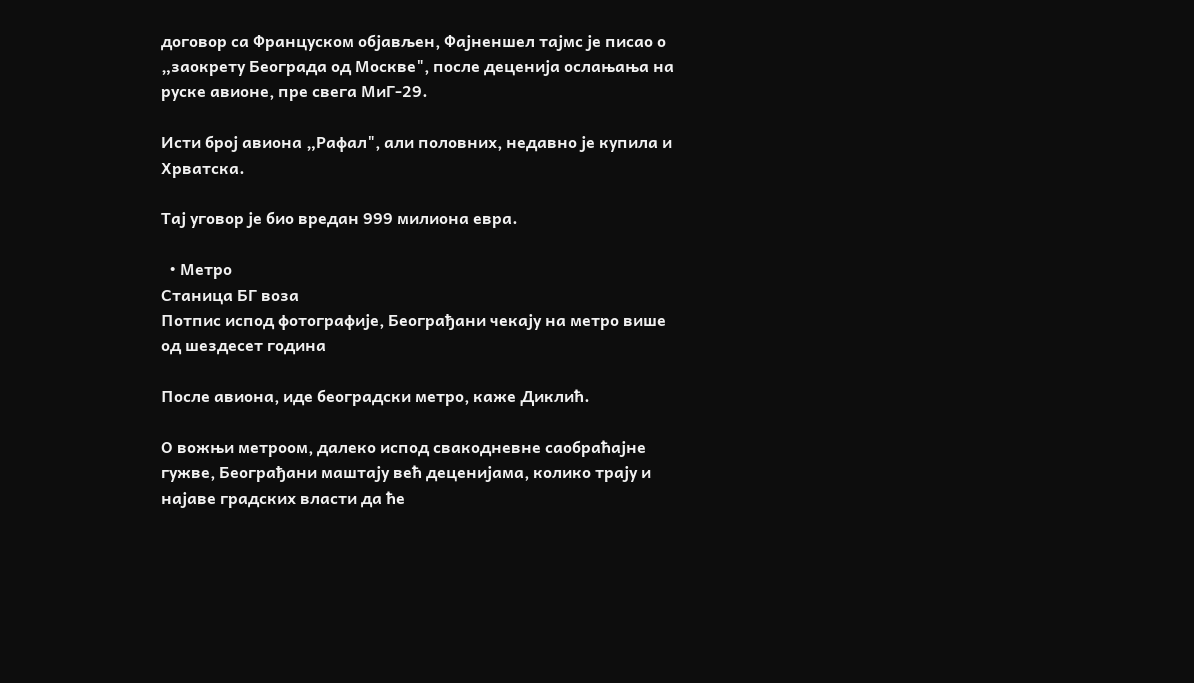договор са Француском објављен, Фајненшел тајмс је писао о „заокрету Београда од Москве", после деценија ослањања на руске авионе, пре свега МиГ-29.

Исти број авиона „Рафал", али половних, недавно је купила и Хрватска.

Тај уговор је био вредан 999 милиона евра.

  • Метро
Станица БГ воза
Потпис испод фотографије, Београђани чекају на метро више од шездесет година

После авиона, иде београдски метро, каже Диклић.

О вожњи метроом, далеко испод свакодневне саобраћајне гужве, Београђани маштају већ деценијама, колико трају и најаве градских власти да ће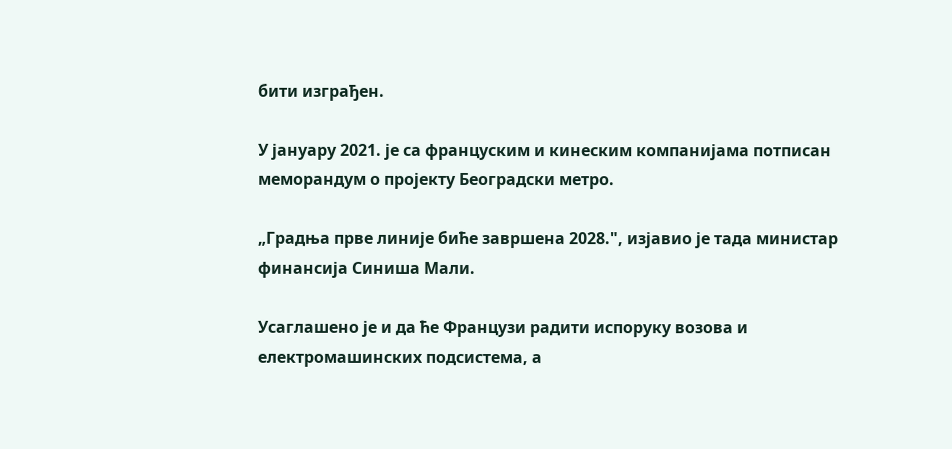бити изграђен.

У јануару 2021. је са француским и кинеским компанијама потписан меморандум о пројекту Београдски метро.

„Градња прве линије биће завршена 2028.", изјавио је тада министар финансија Синиша Мали.

Усаглашено је и да ће Французи радити испоруку возова и електромашинских подсистема, а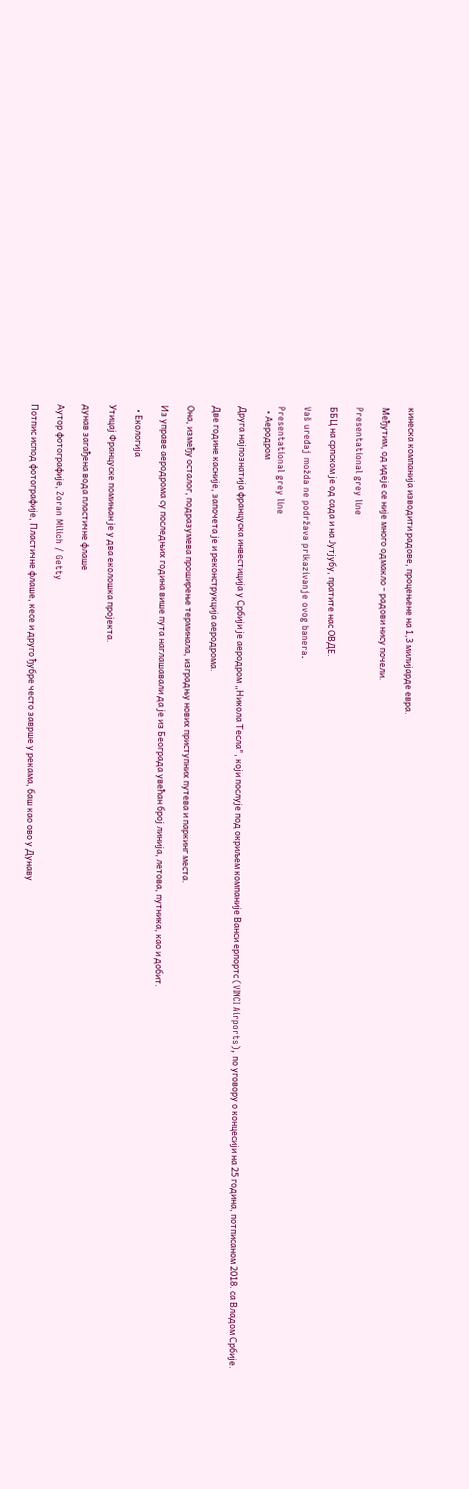кинеска компанија изводити радове, процењене на 1,3 милијарде евра.

Међутим, од идеје се није много одмакло - радови нису почели.

Presentational grey line

ББЦ на српском је од сада и на Јутјубу, пратите нас ОВДЕ.

Vaš uređaj možda ne podržava prikazivanje ovog banera.

Presentational grey line
  • Аеродром

Друга најпознатија француска инвестиција у Србији је аеродром „Никола Тесла", који послује под окриљем компаније Ванси ерпортс (VINCI Airports), по уговору о концесији на 25 година, потписаном 2018. са Владом Србије.

Две године касније, започета је и реконструкција аеродрома.

Она, између осталог, подразумева проширење терминала, изградњу нових приступних путева и паркинг места.

Из управе аеродрома су последњих година више пута наглашавали да је из Београда увећан број линија, летова, путника, као и добит.

  • Екологија

Утицај Француске помињан је у два еколошка пројекта.

дунав загађена вода пластичне флаше

Аутор фотографије, Zoran Milich / Getty

Потпис испод фотографије, Пластичне флаше, кесе и друго ђубре често заврше у рекама, баш као ово у Дунаву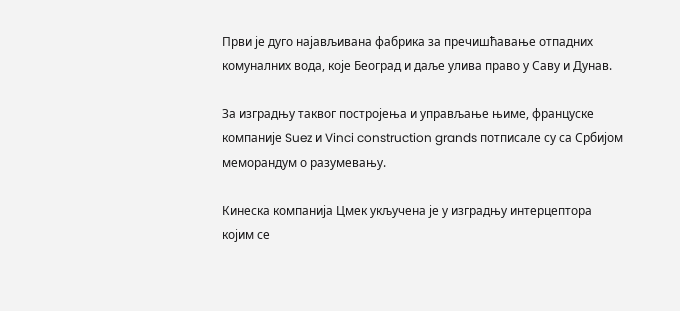Први је дуго најављивана фабрика за пречишћавање отпадних комуналних вода, које Београд и даље улива право у Саву и Дунав.

За изградњу таквог постројења и управљање њиме, француске компаније Suez и Vinci construction grands потписале су са Србијом меморандум о разумевању.

Кинеска компанија Цмек укључена је у изградњу интерцептора којим се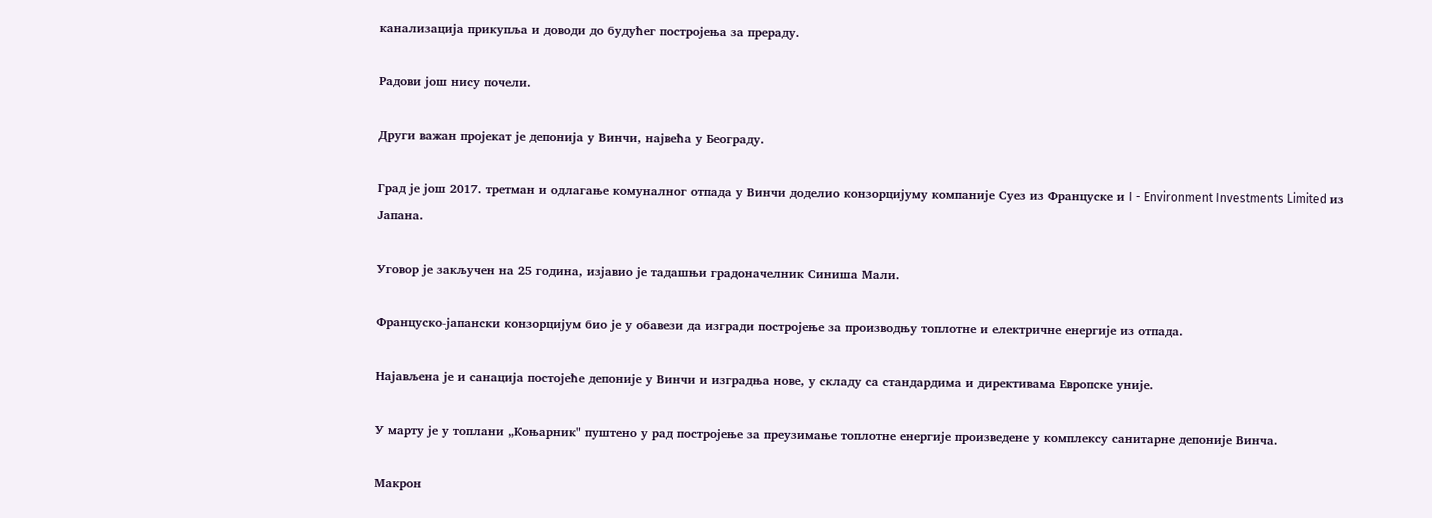канализација прикупља и доводи до будућег постројења за прераду.

Радови још нису почели.

Други важан пројекат је депонија у Винчи, највећа у Београду.

Град је још 2017. третман и одлагање комуналног отпада у Винчи доделио конзорцијуму компаније Суез из Француске и I - Environment Investments Limited из Јапана.

Уговор је закључен на 25 година, изјавио је тадашњи градоначелник Синиша Мали.

Француско-јапански конзорцијум био је у обавези да изгради постројење за производњу топлотне и електричне енергије из отпада.

Најављена је и санација постојеће депоније у Винчи и изградњa нове, у складу са стандардима и директивама Европске уније.

У марту је у топлани „Коњарник" пуштено у рад постројење за преузимање топлотне енергије произведене у комплексу санитарне депоније Винча.

Макрон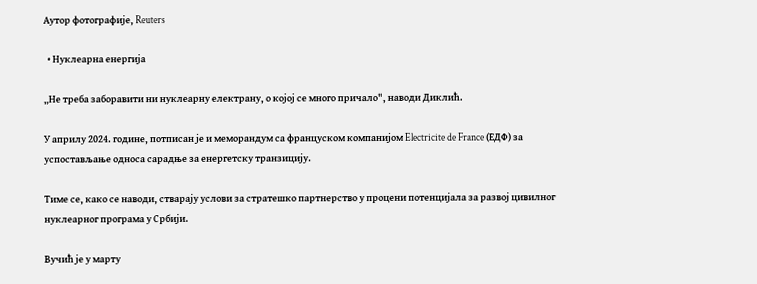Аутор фотографије, Reuters

  • Нуклеарна енергија

„Не треба заборавити ни нуклеарну електрану, о којој се много причало", наводи Диклић.

У априлу 2024. године, потписан је и меморандум са француском компанијом Electricite de France (ЕДФ) за успостављање односа сарадње за енергетску транзицију.

Тиме се, како се наводи, стварају услови за стратешко партнерство у процени потенцијала за развој цивилног нуклеарног програма у Србији.

Вучић је у марту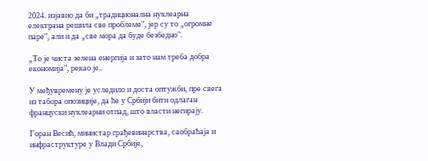2024. изјавио да би „традиционална нуклеарна електрана решила све проблеме", јер су то „огромне паре", али и да „све мора да буде безбедно".

„То је чиста зелена енергија и зато нам треба добра економија", рекао је..

У међувремену је уследило и доста оптужби, пре свега из табора опозиције, да ће у Србији бити одлаган француски нуклеарни отпад, што власти негирају.

Горан Весић, министар грађевинарства, саобраћаја и инфраструктуре у Влади Србије,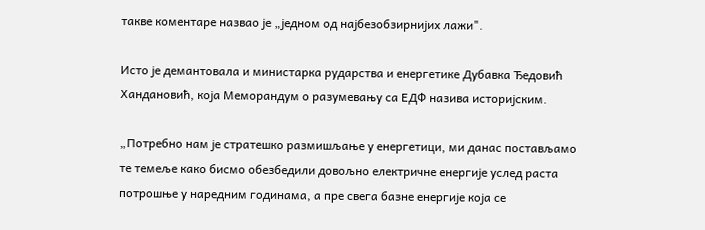такве коментаре назвао је „једном од најбезобзирнијих лажи".

Исто је демантовала и министарка рударства и енергетике Дубавка Ђедовић Хандановић, која Меморандум о разумевању са ЕДФ назива историјским.

„Потребно нам је стратешко размишљање у енергетици, ми данас постављамо те темеље како бисмо обезбедили довољно електричне енергије услед раста потрошње у наредним годинама, а пре свега базне енергије која се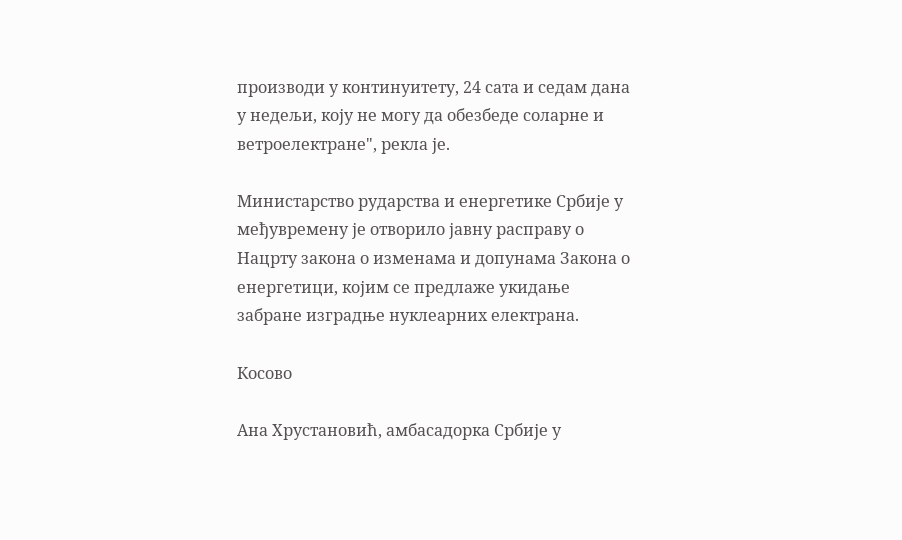производи у континуитету, 24 сата и седам дана у недељи, коју не могу да обезбеде соларне и ветроелектране", рекла је.

Министарство рударства и енергетике Србије у међувремену је отворило јавну расправу о Нацрту закона о изменама и допунама Закона о енергетици, којим се предлаже укидање забране изградње нуклеарних електрана.

Косово

Ана Хрустановић, амбасадорка Србије у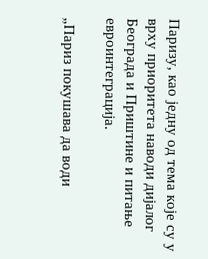Паризу, као једну од тема које су у врху приоритета наводи дијалог Београда и Приштине и питање евроинтеграција.

„Париз покушава да води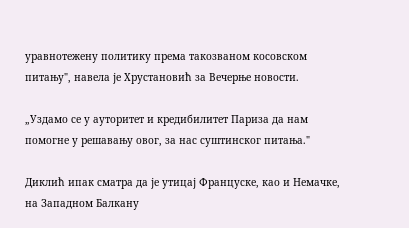уравнотежену политику према такозваном косовском питању", навела је Хрустановић за Вечерње новости.

„Уздамо се у ауторитет и кредибилитет Париза да нам помогне у решавању овог, за нас суштинског питања."

Диклић ипак сматра да је утицај Француске, као и Немачке, на Западном Балкану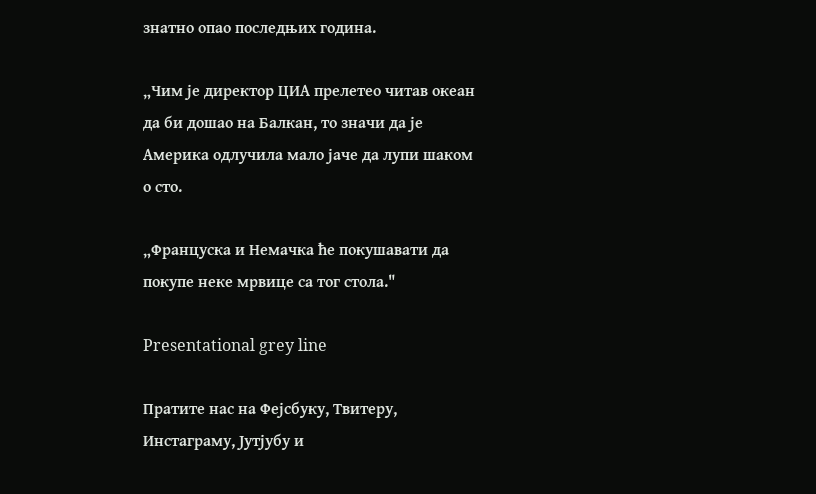знатно опао последњих година.

„Чим је директор ЦИА прелетео читав океан да би дошао на Балкан, то значи да је Америка одлучила мало јаче да лупи шаком о сто.

„Француска и Немачка ће покушавати да покупе неке мрвице са тог стола."

Presentational grey line

Пратите нас на Фејсбуку, Твитеру, Инстаграму, Јутјубу и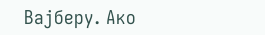Вајберу. Ако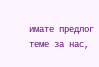имате предлог теме за нас,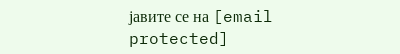јавите се на [email protected]